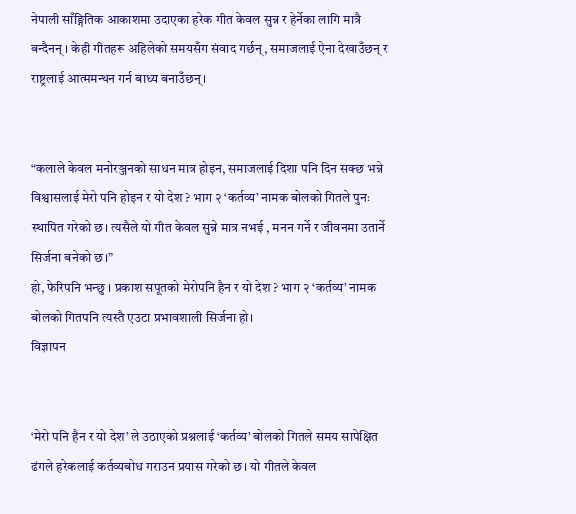नेपाली साँङ्गितिक आकाशमा उदाएका हरेक गीत केवल सुन्न र हेर्नेका लागि मात्रै बन्दैनन् । केही गीतहरू अहिलेको समयसँग संवाद गर्छन्, समाजलाई ऐना देखाउँछन् र राष्ट्रलाई आत्ममन्थन गर्न बाध्य बनाउँछन्।


“कलाले केवल मनोरञ्जनको साधन मात्र होइन, समाजलाई दिशा पनि दिन सक्छ भन्ने विश्वासलाई मेरो पनि होइन र यो देश ? भाग २ ‘कर्तव्य’ नामक बोलको गितले पुनः स्थापित गरेको छ। त्यसैले यो गीत केवल सुन्ने मात्र नभई , मनन गर्ने र जीवनमा उतार्ने सिर्जना बनेको छ।”
हो, फेरिपनि भन्छु । प्रकाश सपूतको मेरोपनि हैन र यो देश ? भाग २ ‘कर्तव्य’ नामक बोलको गितपनि त्यस्तै एउटा प्रभावशाली सिर्जना हो।
विज्ञापन


‘मेरो पनि हैन र यो देश’ ले उठाएको प्रश्नलाई ‘कर्तव्य’ बोलको गितले समय सापेक्षित ढंगले हरेकलाई कर्तव्यबोध गराउन प्रयास गरेको छ। यो गीतले केवल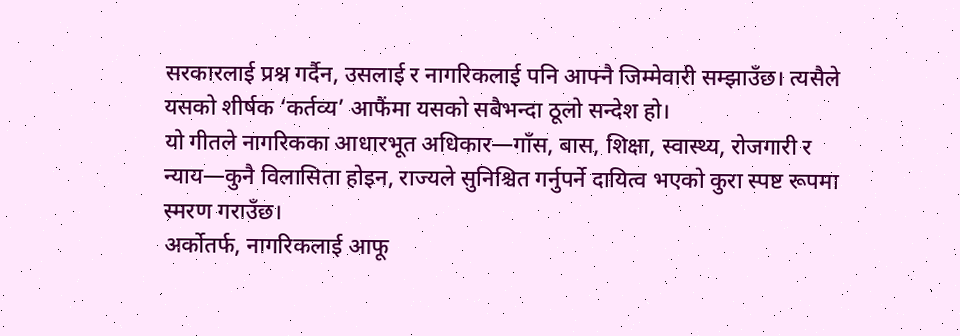सरकारलाई प्रश्न गर्दैन, उसलाई र नागरिकलाई पनि आफ्नै जिम्मेवारी सम्झाउँछ। त्यसैले यसको शीर्षक ‘कर्तव्य’ आफैंमा यसको सबैभन्दा ठूलो सन्देश हो।
यो गीतले नागरिकका आधारभूत अधिकार—गाँस, बास, शिक्षा, स्वास्थ्य, रोजगारी र न्याय—कुनै विलासिता होइन, राज्यले सुनिश्चित गर्नुपर्ने दायित्व भएको कुरा स्पष्ट रूपमा स्मरण गराउँछ।
अर्कोतर्फ, नागरिकलाई आफू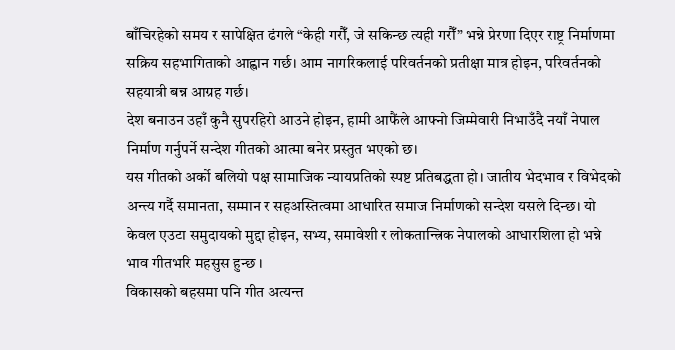बाँचिरहेको समय र सापेक्षित ढंगले “केही गरौँ, जे सकिन्छ त्यही गरौँ” भन्ने प्रेरणा दिएर राष्ट्र निर्माणमा सक्रिय सहभागिताको आह्वान गर्छ। आम नागरिकलाई परिवर्तनको प्रतीक्षा मात्र होइन, परिवर्तनको सहयात्री बन्न आग्रह गर्छ।
देश बनाउन उहाँ कुनै सुपरहिरो आउने होइन, हामी आफैंले आफ्नो जिम्मेवारी निभाउँदै नयाँ नेपाल निर्माण गर्नुपर्ने सन्देश गीतको आत्मा बनेर प्रस्तुत भएको छ।
यस गीतको अर्को बलियो पक्ष सामाजिक न्यायप्रतिको स्पष्ट प्रतिबद्धता हो। जातीय भेदभाव र विभेदको अन्त्य गर्दै समानता, सम्मान र सहअस्तित्वमा आधारित समाज निर्माणको सन्देश यसले दिन्छ। यो केवल एउटा समुदायको मुद्दा होइन, सभ्य, समावेशी र लोकतान्त्रिक नेपालको आधारशिला हो भन्ने भाव गीतभरि महसुस हुन्छ ।
विकासको बहसमा पनि गीत अत्यन्त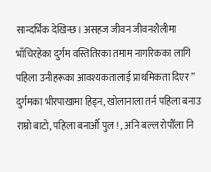सान्दर्भिक देखिन्छ। असहज जीवन जीवनशैलीमा भाँचिरहेका दुर्गम वस्तितिरका तमाम नागरिकका लागि पहिला उनीहरूका आवश्यकतालाई प्राथमिकता दिएर ” दुर्गमका भीरपाखामा हिड्न, खोलानाला तर्न पहिला बनाउ राम्रो बाटो, पहिला बनाऔँ पुल ! , अनि बल्ल रोपौँला नि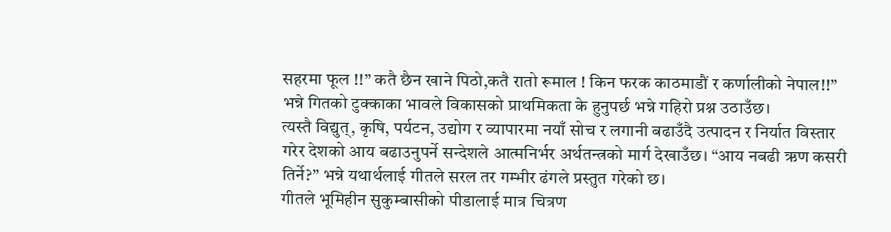सहरमा फूल !!” कतै छैन खाने पिठो,कतै रातो रूमाल ! किन फरक काठमाडौं र कर्णालीको नेपाल!!” भन्ने गितको टुक्काका भावले विकासको प्राथमिकता के हुनुपर्छ भन्ने गहिरो प्रश्न उठाउँछ।
त्यस्तै विद्युत्, कृषि, पर्यटन, उद्योग र व्यापारमा नयाँ सोच र लगानी बढाउँदै उत्पादन र निर्यात विस्तार गरेर देशको आय बढाउनुपर्ने सन्देशले आत्मनिर्भर अर्थतन्त्रको मार्ग देखाउँछ। “आय नबढी ऋण कसरी तिर्ने?” भन्ने यथार्थलाई गीतले सरल तर गम्भीर ढंगले प्रस्तुत गरेको छ।
गीतले भूमिहीन सुकुम्बासीको पीडालाई मात्र चित्रण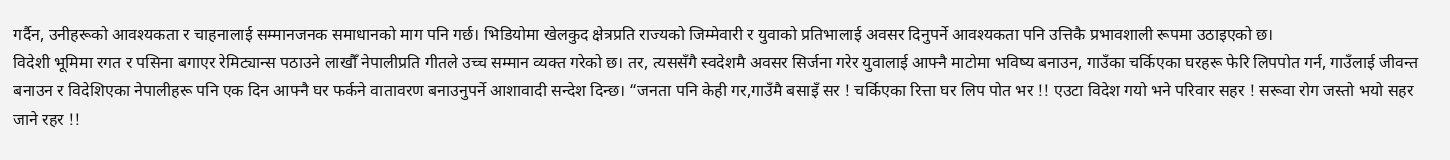गर्दैन, उनीहरूको आवश्यकता र चाहनालाई सम्मानजनक समाधानको माग पनि गर्छ। भिडियोमा खेलकुद क्षेत्रप्रति राज्यको जिम्मेवारी र युवाको प्रतिभालाई अवसर दिनुपर्ने आवश्यकता पनि उत्तिकै प्रभावशाली रूपमा उठाइएको छ।
विदेशी भूमिमा रगत र पसिना बगाएर रेमिट्यान्स पठाउने लाखौँ नेपालीप्रति गीतले उच्च सम्मान व्यक्त गरेको छ। तर, त्यससँगै स्वदेशमै अवसर सिर्जना गरेर युवालाई आफ्नै माटोमा भविष्य बनाउन, गाउँका चर्किएका घरहरू फेरि लिपपोत गर्न, गाउँलाई जीवन्त बनाउन र विदेशिएका नेपालीहरू पनि एक दिन आफ्नै घर फर्कने वातावरण बनाउनुपर्ने आशावादी सन्देश दिन्छ। “जनता पनि केही गर,गाउँमै बसाइँ सर ! चर्किएका रित्ता घर लिप पोत भर !! एउटा विदेश गयो भने परिवार सहर ! सरूवा रोग जस्तो भयो सहर जाने रहर !!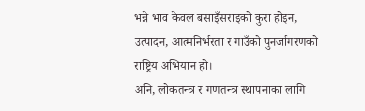भन्ने भाव केवल बसाइँसराइको कुरा होइन, उत्पादन, आत्मनिर्भरता र गाउँको पुनर्जागरणको राष्ट्रिय अभियान हो।
अनि, लोकतन्त्र र गणतन्त्र स्थापनाका लागि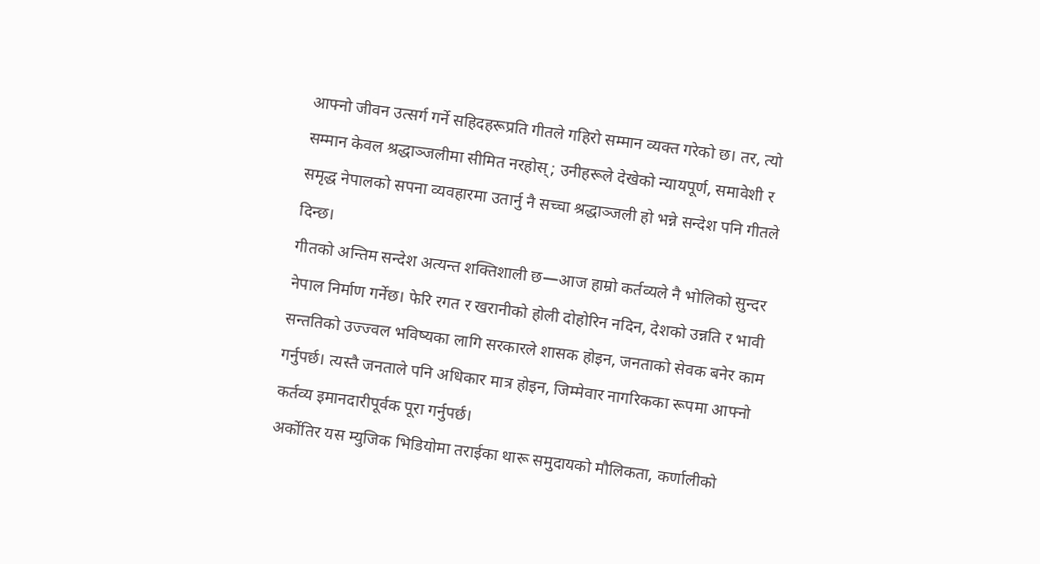आफ्नो जीवन उत्सर्ग गर्ने सहिदहरूप्रति गीतले गहिरो सम्मान व्यक्त गरेको छ। तर, त्यो सम्मान केवल श्रद्धाञ्जलीमा सीमित नरहोस्; उनीहरूले देखेको न्यायपूर्ण, समावेशी र समृद्ध नेपालको सपना व्यवहारमा उतार्नु नै सच्चा श्रद्धाञ्जली हो भन्ने सन्देश पनि गीतले दिन्छ।
गीतको अन्तिम सन्देश अत्यन्त शक्तिशाली छ—आज हाम्रो कर्तव्यले नै भोलिको सुन्दर नेपाल निर्माण गर्नेछ। फेरि रगत र खरानीको होली दोहोरिन नदिन, देशको उन्नति र भावी सन्ततिको उज्ज्वल भविष्यका लागि सरकारले शासक होइन, जनताको सेवक बनेर काम गर्नुपर्छ। त्यस्तै जनताले पनि अधिकार मात्र होइन, जिम्मेवार नागरिकका रूपमा आफ्नो कर्तव्य इमानदारीपूर्वक पूरा गर्नुपर्छ।
अर्कोतिर यस म्युजिक भिडियोमा तराईका थारू समुदायको मौलिकता, कर्णालीको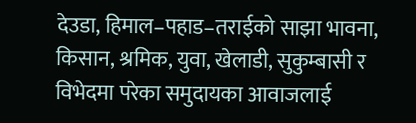देउडा, हिमाल–पहाड–तराईको साझा भावना, किसान, श्रमिक, युवा, खेलाडी, सुकुम्बासी र विभेदमा परेका समुदायका आवाजलाई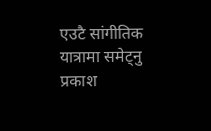एउटै सांगीतिक यात्रामा समेट्नु प्रकाश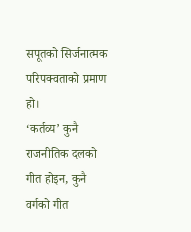सपूतको सिर्जनात्मक परिपक्वताको प्रमाण हो।
‘कर्तव्य’ कुनै राजनीतिक दलको गीत होइन, कुनै वर्गको गीत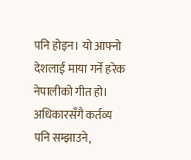पनि होइन। यो आफ्नो देशलाई माया गर्ने हरेक नेपालीको गीत हो। अधिकारसँगै कर्तव्य पनि सम्झाउने,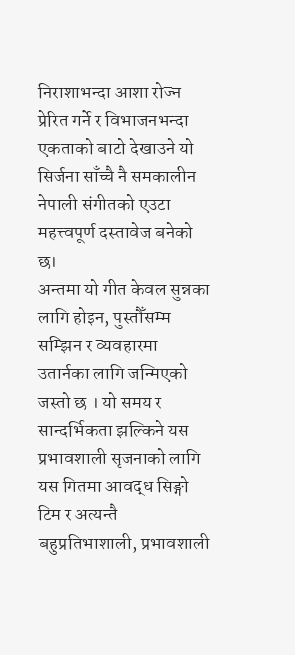निराशाभन्दा आशा रोज्न प्रेरित गर्ने र विभाजनभन्दा एकताको बाटो देखाउने यो सिर्जना साँच्चै नै समकालीन नेपाली संगीतको एउटा महत्त्वपूर्ण दस्तावेज बनेको छ।
अन्तमा यो गीत केवल सुन्नका लागि होइन, पुस्तौँसम्म सम्झिन र व्यवहारमा उतार्नका लागि जन्मिएको जस्तो छ । यो समय र सान्दर्भिकता झल्किने यस प्रभावशाली सृजनाको लागि यस गितमा आवद्ध सिङ्गो टिम र अत्यन्तै बहुप्रतिभाशाली, प्रभावशाली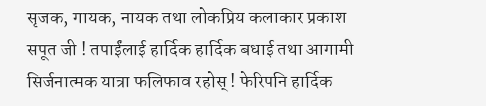सृजक, गायक, नायक तथा लोकप्रिय कलाकार प्रकाश सपूत जी ! तपाईंलाई हार्दिक हार्दिक बधाई तथा आगामी सिर्जनात्मक यात्रा फलिफाव रहोस् ! फेरिपनि हार्दिक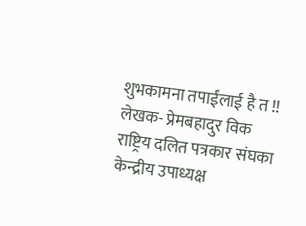शुभकामना तपाईंलाई है त !!
लेखक- प्रेमबहादुर विक राष्ट्रिय दलित पत्रकार संघका केन्द्रीय उपाध्यक्ष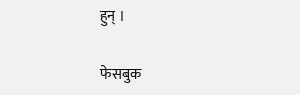हुन् ।

फेसबुक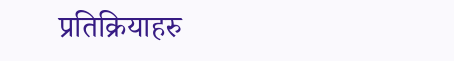प्रतिक्रियाहरु